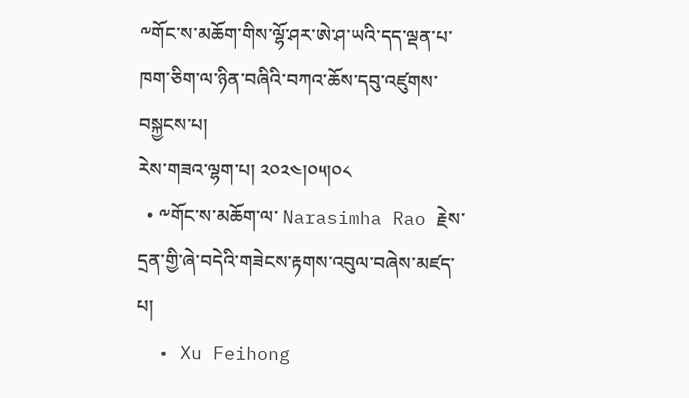༸གོང་ས་མཆོག་གིས་ལྷོ་ཤར་ཨེ་ཤ་ཡའི་དད་ལྡན་པ་ཁག་ཅིག་ལ་ཉིན་བཞིའི་བཀའ་ཆོས་དབུ་འཛུགས་བསྐྱངས་པ།
རེས་གཟའ་ལྷག་པ། ༢༠༢༤།༠༥།༠༨
  • ༸གོང་ས་མཆོག་ལ་ Narasimha Rao རྗེས་དྲན་གྱི་ཞེ་བདེའི་གཟེངས་རྟགས་འབུལ་བཞེས་མཛད་པ།
  • Xu Feihong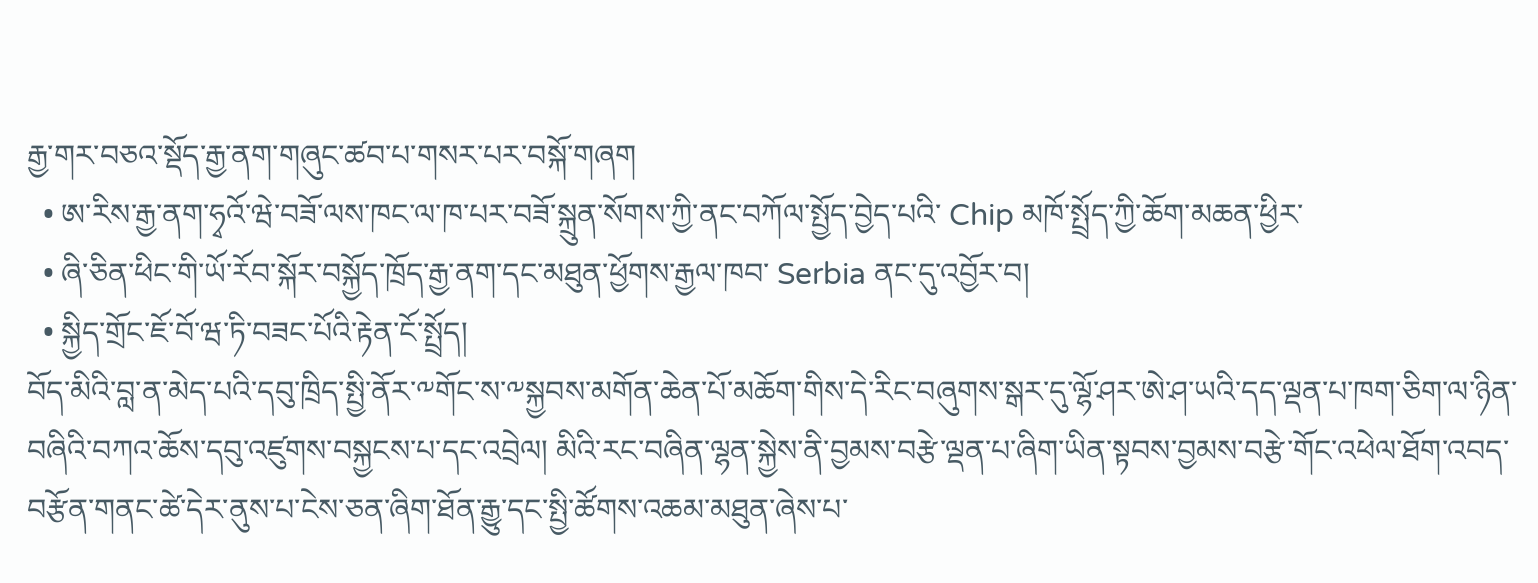རྒྱ་གར་བཅའ་སྡོད་རྒྱ་ནག་གཞུང་ཚབ་པ་གསར་པར་བསྐོ་གཞག
  • ཨ་རིས་རྒྱ་ནག་ཧྭའོ་ཝེ་བཟོ་ལས་ཁང་ལ་ཁ་པར་བཟོ་སྐྲུན་སོགས་ཀྱི་ནང་བཀོལ་སྤྱོད་བྱེད་པའི་ Chip མཁོ་སྤྲོད་ཀྱི་ཆོག་མཆན་ཕྱིར་
  • ཞི་ཅིན་ཕིང་གི་ཡོ་རོབ་སྐོར་བསྐྱོད་ཁྲོད་རྒྱ་ནག་དང་མཐུན་ཕྱོགས་རྒྱལ་ཁབ་ Serbia ནང་དུ་འབྱོར་བ།
  • སྐྱིད་གྲོང་ཇོ་བོ་ཝ་ཏི་བཟང་པོའི་རྟེན་ངོ་སྤྲོད།
བོད་མིའི་བླ་ན་མེད་པའི་དབུ་ཁྲིད་སྤྱི་ནོར་༸གོང་ས་༸སྐྱབས་མགོན་ཆེན་པོ་མཆོག་གིས་དེ་རིང་བཞུགས་སྒར་དུ་ལྷོ་ཤར་ཨེ་ཤ་ཡའི་དད་ལྡན་པ་ཁག་ཅིག་ལ་ཉིན་བཞིའི་བཀའ་ཆོས་དབུ་འཛུགས་བསྐྱངས་པ་དང་འབྲེལ། མིའི་རང་བཞིན་ལྷན་སྐྱེས་ནི་བྱམས་བརྩེ་ལྡན་པ་ཞིག་ཡིན་སྟབས་བྱམས་བརྩེ་གོང་འཕེལ་ཐོག་འབད་བརྩོན་གནང་ཚེ་དེར་ནུས་པ་ངེས་ཅན་ཞིག་ཐོན་རྒྱུ་དང་སྤྱི་ཚོགས་འཆམ་མཐུན་ཞེས་པ་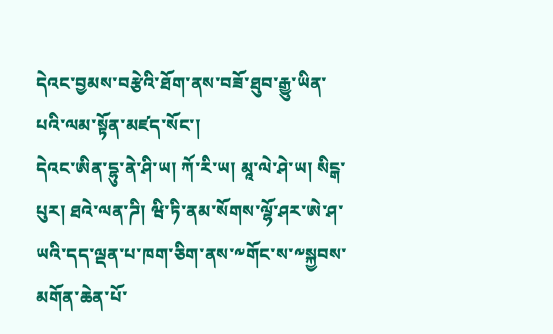དེའང་བྱམས་བརྩེའི་ཐོག་ནས་བཟོ་ཐུབ་རྒྱུ་ཡིན་པའི་ལམ་སྟོན་མཛད་སོང་།
དེའང་ཨིན་དྷུ་ནེ་ཤི་ཡ། ཀོ་རི་ཡ། མཱ་ལེ་ཤེ་ཡ། སིངྒ་པུར། ཐའེ་ལན་ཌི། ཝི་ཏི་ནམ་སོགས་ལྷོ་ཤར་ཨེ་ཤ་ཡའི་དད་ལྡན་པ་ཁག་ཅིག་ནས་༸གོང་ས་༸སྐྱབས་མགོན་ཆེན་པོ་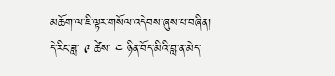མཆོག་ལ་ཇི་ལྟར་གསོལ་འདེབས་ཞུས་པ་བཞིན། དེ་རིང་ཟླ་ ༩ ཚེས་ ༤ ཉིན་བོད་མིའི་བླ་ན་མེད་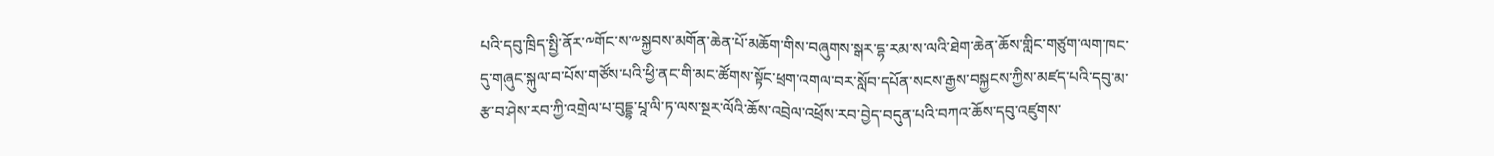པའི་དབུ་ཁྲིད་སྤྱི་ནོར་༸གོང་ས་༸སྐྱབས་མགོན་ཆེན་པོ་མཆོག་གིས་བཞུགས་སྒར་དྷ་རམ་ས་ལའི་ཐེག་ཆེན་ཆོས་གླིང་གཙུག་ལག་ཁང་དུ་གཞུང་སྐུལ་བ་པོས་གཙོས་པའི་ཕྱི་ནང་གི་མང་ཚོགས་སྟོང་ཕྲག་འགལ་བར་སློབ་དཔོན་སངས་རྒྱས་བསྐྱངས་ཀྱིས་མཛད་པའི་དབུ་མ་རྩ་བ་ཤེས་རབ་ཀྱི་འགྲེལ་པ་བུདྡྷ་པཱ་ལི་ཏ་ལས་སྔར་ལོའི་ཆོས་འབྲེལ་འཕྲོས་རབ་བྱེད་བདུན་པའི་བཀའ་ཆོས་དབུ་འཛུགས་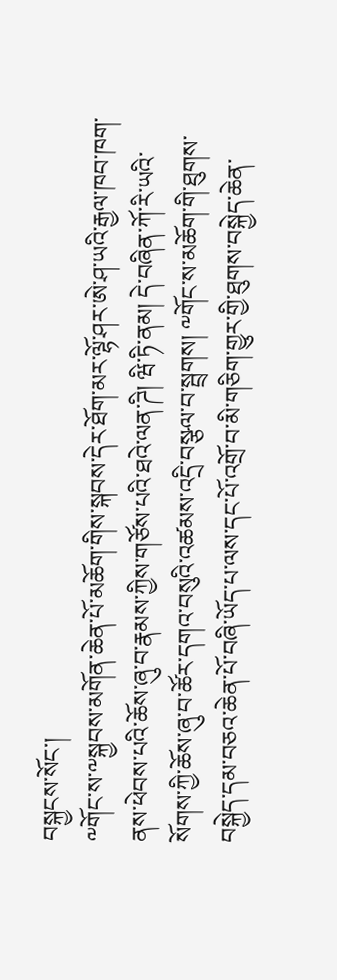བསྐྱངས་སོང་།
༸གོང་ས་༸སྐྱབས་མགོན་ཆེན་པོ་མཆོག་གིས་སྐབས་དེར་ཐོག་མར་ལྷོ་ཤར་ཨེ་ཤ་ཡའི་རྒྱལ་ཁབ་ཁག་ནས་ཕེབས་པའི་ཆོས་ཞུ་བ་རྣམས་ཀྱིས་གཙོས་པའི་ཐའེ་ལན་ཌི། ཝི་ཏི་ནམ། དེ་བཞིན་ཀོ་རི་ཡའི་སོགས་ཀྱི་ཆོས་ཞུ་བ་ཚོར་དགའ་བསུའི་འཚམས་འདྲི་བསྩལ་བ་སྦྲགས། ༸གོང་ས་མཆོག་གི་ཐུགས་བསྐྱེད་དམ་བཅའ་ཆེན་པོ་བཞི་ཡོད་པ་ལས་དང་པོ་འགྲོ་བ་མི་གཅིག་གྱུར་གྱི་ཐུགས་བསྐྱེད་ཆེན་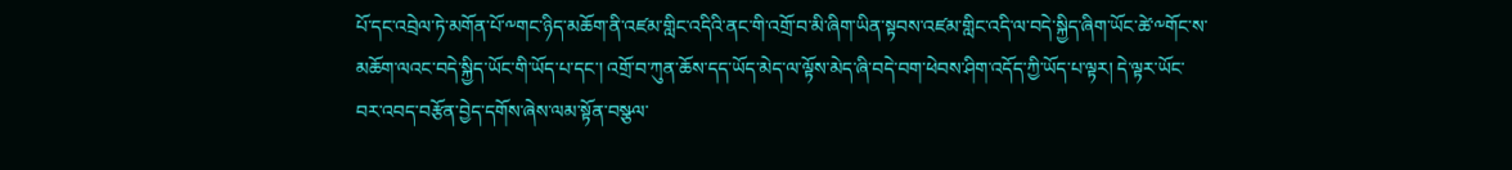པོ་དང་འབྲེལ་ཏེ་མགོན་པོ་༸གང་ཉིད་མཆོག་ནི་འཛམ་གླིང་འདིའི་ནང་གི་འགྲོ་བ་མི་ཞིག་ཡིན་སྟབས་འཛམ་གླིང་འདི་ལ་བདེ་སྐྱིད་ཞིག་ཡོང་ཚེ་༸གོང་ས་མཆོག་ལའང་བདེ་སྐྱིད་ཡོང་གི་ཡོད་པ་དང་། འགྲོ་བ་ཀུན་ཆོས་དད་ཡོད་མེད་ལ་ལྟོས་མེད་ཞི་བདེ་བག་ཕེབས་ཤིག་འདོད་ཀྱི་ཡོད་པ་ལྟར། དེ་ལྟར་ཡོང་བར་འབད་བརྩོན་བྱེད་དགོས་ཞེས་ལམ་སྟོན་བསྩལ་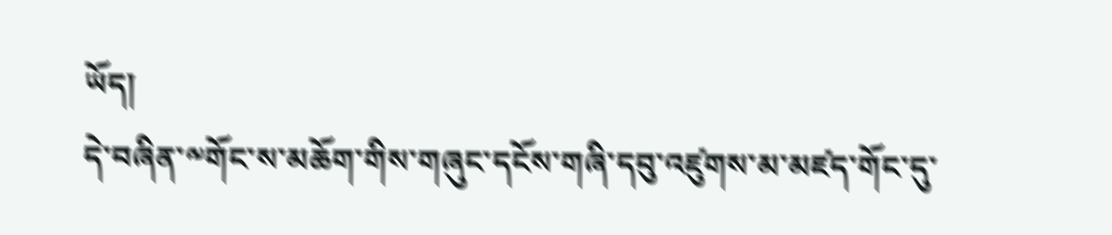ཡོད།
དེ་བཞིན་༸གོང་ས་མཆོག་གིས་གཞུང་དངོས་གཞི་དབུ་འཛུགས་མ་མཛད་གོང་དུ་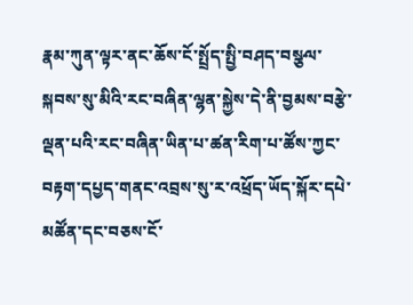རྣམ་ཀུན་ལྟར་ནང་ཆོས་ངོ་སྤྲོད་སྤྱི་བཤད་བསྩལ་སྐབས་སུ་མིའི་རང་བཞིན་ལྷན་སྐྱེས་དེ་ནི་བྱམས་བརྩེ་ལྡན་པའི་རང་བཞིན་ཡིན་པ་ཚན་རིག་པ་ཚོས་ཀྱང་བརྟག་དཔྱད་གནང་འབྲས་སུ་ར་འཕྲོད་ཡོད་སྐོར་དཔེ་མཚོན་དང་བཅས་ངོ་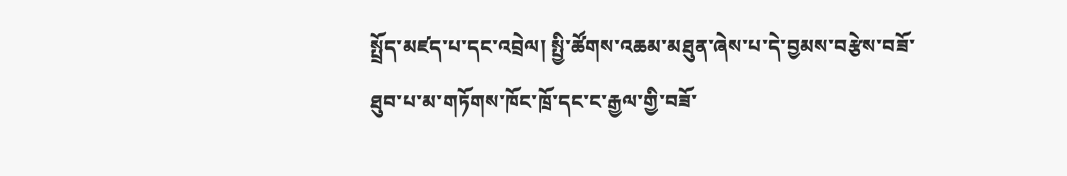སྤྲོད་མཛད་པ་དང་འབྲེལ། སྤྱི་ཚོགས་འཆམ་མཐུན་ཞེས་པ་དེ་བྱམས་བརྩེས་བཟོ་ཐུབ་པ་མ་གཏོགས་ཁོང་ཁྲོ་དང་ང་རྒྱལ་གྱི་བཟོ་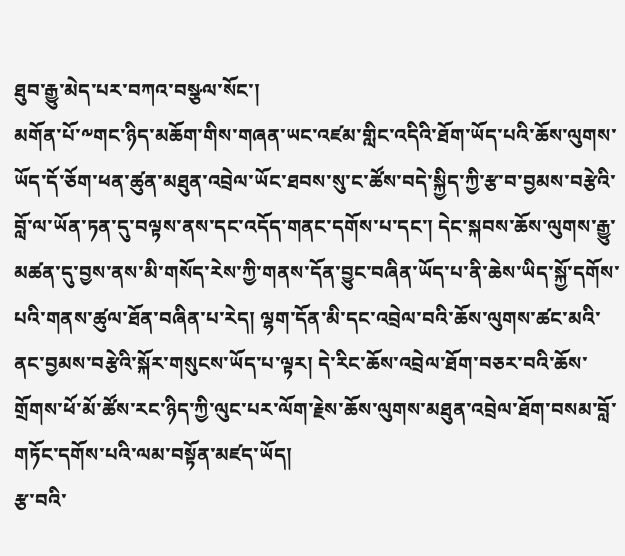ཐུབ་རྒྱུ་མེད་པར་བཀའ་བསྩལ་སོང་།
མགོན་པོ་༸གང་ཉིད་མཆོག་གིས་གཞན་ཡང་འཛམ་གླིང་འདིའི་ཐོག་ཡོད་པའི་ཆོས་ལུགས་ཡོད་དོ་ཅོག་ཕན་ཚུན་མཐུན་འབྲེལ་ཡོང་ཐབས་སུ་ང་ཚོས་བདེ་སྐྱིད་ཀྱི་རྩ་བ་བྱམས་བརྩེའི་བློ་ལ་ཡོན་ཏན་དུ་བལྟས་ནས་དང་འདོད་གནང་དགོས་པ་དང་། དེང་སྐབས་ཆོས་ལུགས་རྒྱུ་མཚན་དུ་བྱས་ནས་མི་གསོད་རེས་ཀྱི་གནས་དོན་བྱུང་བཞིན་ཡོད་པ་ནི་ཆེས་ཡིད་སྐྱོ་དགོས་པའི་གནས་ཚུལ་ཐོན་བཞིན་པ་རེད། ལྷག་དོན་མི་དང་འབྲེལ་བའི་ཆོས་ལུགས་ཚང་མའི་ནང་བྱམས་བརྩེའི་སྐོར་གསུངས་ཡོད་པ་ལྟར། དེ་རིང་ཆོས་འབྲེལ་ཐོག་བཅར་བའི་ཆོས་གྲོགས་ཕོ་མོ་ཚོས་རང་ཉིད་ཀྱི་ལུང་པར་ལོག་རྗེས་ཆོས་ལུགས་མཐུན་འབྲེལ་ཐོག་བསམ་བློ་གཏོང་དགོས་པའི་ལམ་བསྟོན་མཛད་ཡོད།
རྩ་བའི་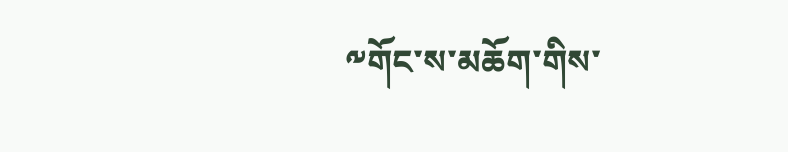༸གོང་ས་མཆོག་གིས་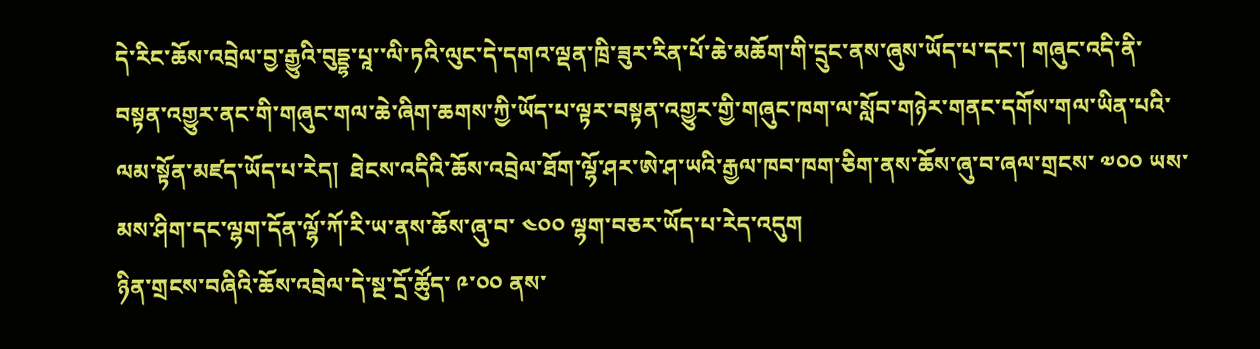དེ་རིང་ཆོས་འབྲེལ་བྱ་རྒྱུའི་བུདྡྷ་པཱ་་ལི་ཏའི་ལུང་དེ་དགའ་ལྡན་ཁྲི་ཟུར་རིན་པོ་ཆེ་མཆོག་གི་དྲུང་ནས་ཞུས་ཡོད་པ་དང་། གཞུང་འདི་ནི་བསྟན་འགྱུར་ནང་གི་གཞུང་གལ་ཆེ་ཞིག་ཆགས་ཀྱི་ཡོད་པ་ལྟར་བསྟན་འགྱུར་གྱི་གཞུང་ཁག་ལ་སློབ་གཉེར་གནང་དགོས་གལ་ཡིན་པའི་ལམ་སྟོན་མཛད་ཡོད་པ་རེད།  ཐེངས་འདིའི་ཆོས་འབྲེལ་ཐོག་ལྷོ་ཤར་ཨེ་ཤ་ཡའི་རྒྱལ་ཁབ་ཁག་ཅིག་ནས་ཆོས་ཞུ་བ་ཞལ་གྲངས་ ༧༠༠ ཡས་མས་ཤིག་དང་ལྷག་དོན་ལྷོ་ཀོ་རི་ཡ་ནས་ཆོས་ཞུ་བ་ ༤༠༠ ལྷག་བཅར་ཡོད་པ་རེད་འདུག
ཉིན་གྲངས་བཞིའི་ཆོས་འབྲེལ་དེ་སྔ་དྲོ་ཚོུད་ ༩་༠༠ ནས་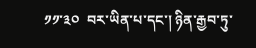༡༡་༣༠  བར་ཡིན་པ་དང་། ཉིན་རྒྱབ་ཏུ་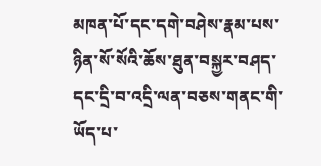མཁན་པོ་དང་དགེ་བཤེས་རྣམ་པས་ཉིན་སོ་སོའི་ཆོས་ཐུན་བསྐྱར་བཤད་དང་དྲི་བ་འདྲི་ལན་བཅས་གནང་གི་ཡོད་པ་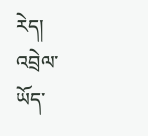རེད།
འབྲེལ་ཡོད་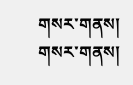གསར་གནས།
གསར་གནས།